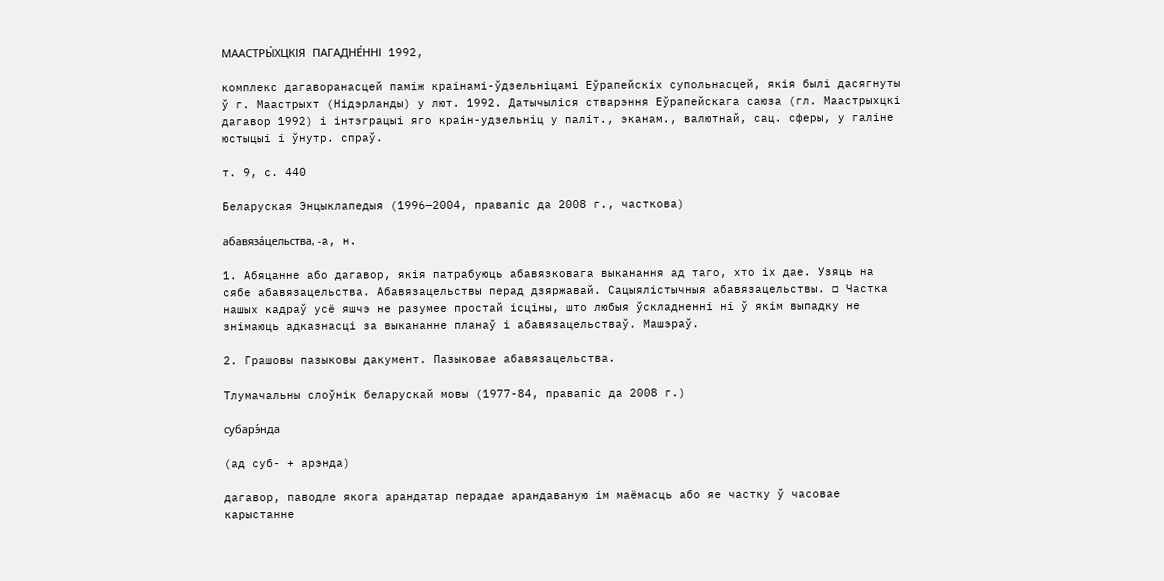МААСТРЫ́ХЦКІЯ ПАГАДНЕ́ННІ 1992,

комплекс дагаворанасцей паміж краінамі-ўдзельніцамі Еўрапейскіх супольнасцей, якія былі дасягнуты ў г. Маастрыхт (Нідэрланды) у лют. 1992. Датычыліся стварэння Еўрапейскага саюза (гл. Маастрыхцкі дагавор 1992) і інтэграцыі яго краін-удзельніц у паліт., эканам., валютнай, сац. сферы, у галіне юстыцыі і ўнутр. спраў.

т. 9, с. 440

Беларуская Энцыклапедыя (1996—2004, правапіс да 2008 г., часткова)

абавяза́цельства, ‑а, н.

1. Абяцанне або дагавор, якія патрабуюць абавязковага выканання ад таго, хто іх дае. Узяць на сябе абавязацельства. Абавязацельствы перад дзяржавай. Сацыялістычныя абавязацельствы. □ Частка нашых кадраў усё яшчэ не разумее простай ісціны, што любыя ўскладненні ні ў якім выпадку не знімаюць адказнасці за выкананне планаў і абавязацельстваў. Машэраў.

2. Грашовы пазыковы дакумент. Пазыковае абавязацельства.

Тлумачальны слоўнік беларускай мовы (1977-84, правапіс да 2008 г.)

субарэ́нда

(ад суб- + арэнда)

дагавор, паводле якога арандатар перадае арандаваную ім маёмасць або яе частку ў часовае карыстанне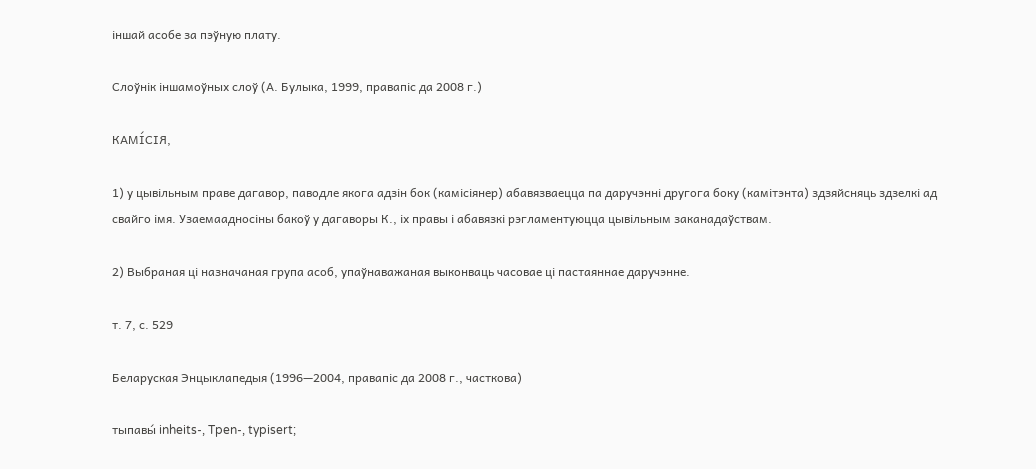іншай асобе за пэўную плату.

Слоўнік іншамоўных слоў (А. Булыка, 1999, правапіс да 2008 г.)

КАМІ́СІЯ,

1) у цывільным праве дагавор, паводле якога адзін бок (камісіянер) абавязваецца па даручэнні другога боку (камітэнта) здзяйсняць здзелкі ад свайго імя. Узаемаадносіны бакоў у дагаворы К., іх правы і абавязкі рэгламентуюцца цывільным заканадаўствам.

2) Выбраная ці назначаная група асоб, упаўнаважаная выконваць часовае ці пастаяннае даручэнне.

т. 7, с. 529

Беларуская Энцыклапедыя (1996—2004, правапіс да 2008 г., часткова)

тыпавы́ inheits-, Tpen-, typisert;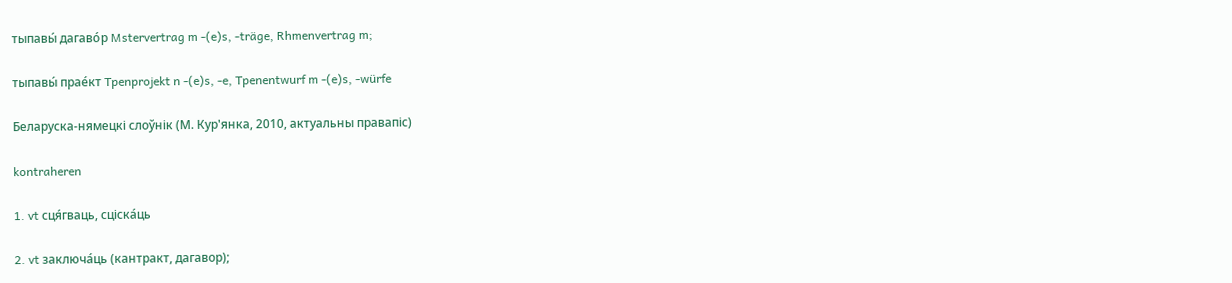тыпавы́ дагаво́р Mstervertrag m -(e)s, -träge, Rhmenvertrag m;

тыпавы́ прае́кт Tpenprojekt n -(e)s, -e, Tpenentwurf m -(e)s, -würfe

Беларуска-нямецкі слоўнік (М. Кур'янка, 2010, актуальны правапіс)

kontraheren

1. vt сця́гваць, сціска́ць

2. vt заключа́ць (кантракт, дагавор);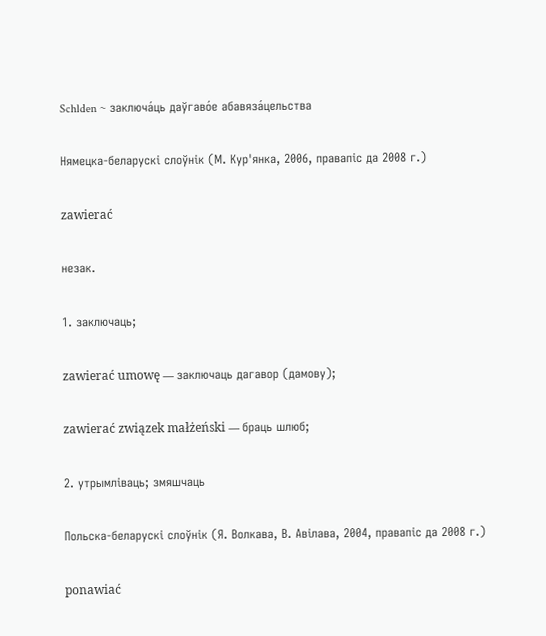Schlden ~ заключа́ць даўгаво́е абавяза́цельства

Нямецка-беларускі слоўнік (М. Кур'янка, 2006, правапіс да 2008 г.)

zawierać

незак.

1. заключаць;

zawierać umowę — заключаць дагавор (дамову);

zawierać związek małżeński — браць шлюб;

2. утрымліваць; змяшчаць

Польска-беларускі слоўнік (Я. Волкава, В. Авілава, 2004, правапіс да 2008 г.)

ponawiać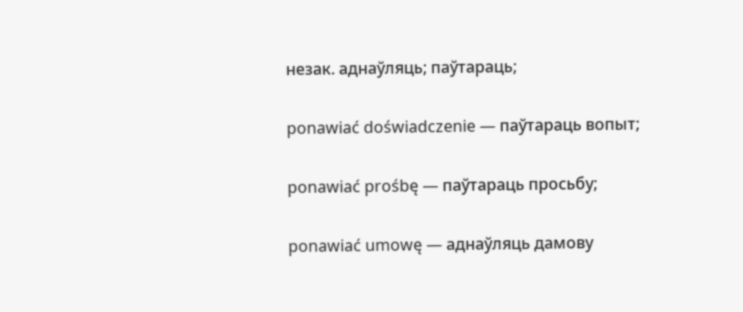незак. аднаўляць; паўтараць;

ponawiać doświadczenie — паўтараць вопыт;

ponawiać prośbę — паўтараць просьбу;

ponawiać umowę — аднаўляць дамову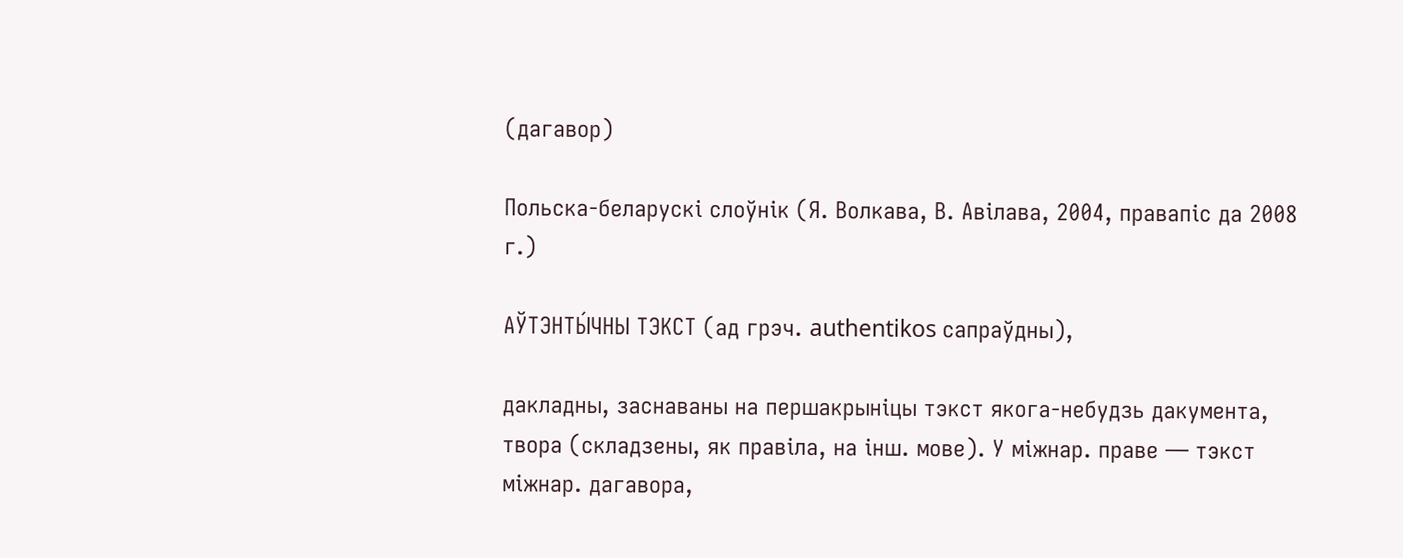(дагавор)

Польска-беларускі слоўнік (Я. Волкава, В. Авілава, 2004, правапіс да 2008 г.)

АЎТЭНТЫ́ЧНЫ ТЭКСТ (ад грэч. authentikos сапраўдны),

дакладны, заснаваны на першакрыніцы тэкст якога-небудзь дакумента, твора (складзены, як правіла, на інш. мове). У міжнар. праве — тэкст міжнар. дагавора,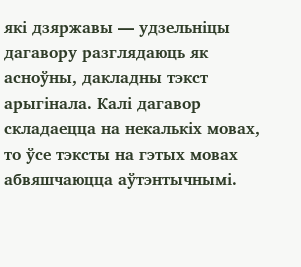які дзяржавы — удзельніцы дагавору разглядаюць як асноўны, дакладны тэкст арыгінала. Калі дагавор складаецца на некалькіх мовах, то ўсе тэксты на гэтых мовах абвяшчаюцца аўтэнтычнымі.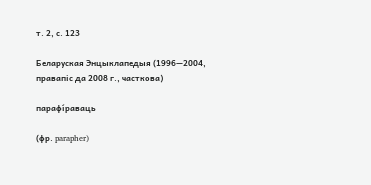т. 2, с. 123

Беларуская Энцыклапедыя (1996—2004, правапіс да 2008 г., часткова)

парафі́раваць

(фр. parapher)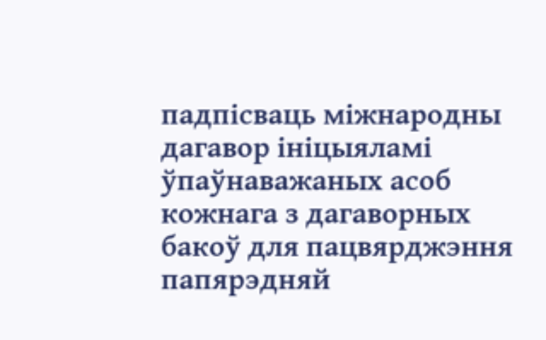падпісваць міжнародны дагавор ініцыяламі ўпаўнаважаных асоб кожнага з дагаворных бакоў для пацвярджэння папярэдняй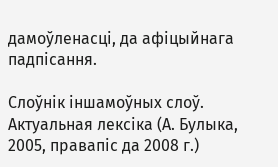дамоўленасці, да афіцыйнага падпісання.

Слоўнік іншамоўных слоў. Актуальная лексіка (А. Булыка, 2005, правапіс да 2008 г.)